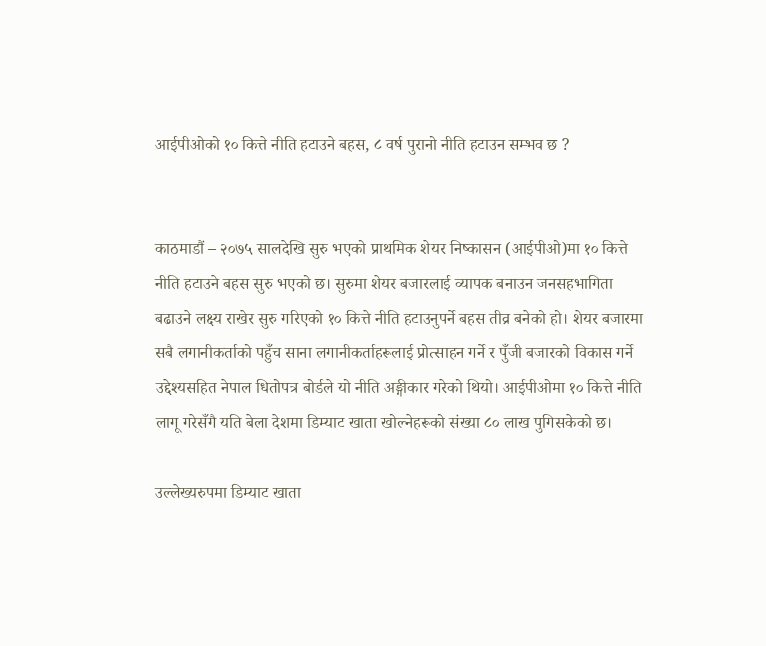आईपीओको १० कित्ते नीति हटाउने बहस, ८ वर्ष पुरानो नीति हटाउन सम्भव छ ?


काठमाडौं – २०७५ सालदेखि सुरु भएको प्राथमिक शेयर निष्कासन (आईपीओ)मा १० कित्ते नीति हटाउने बहस सुरु भएको छ। सुरुमा शेयर बजारलाई व्यापक बनाउन जनसहभागिता बढाउने लक्ष्य राखेर सुरु गरिएको १० कित्ते नीति हटाउनुपर्ने बहस तीव्र बनेको हो। शेयर बजारमा सबै लगानीकर्ताको पहुँच साना लगानीकर्ताहरूलाई प्रोत्साहन गर्ने र पुँजी बजारको विकास गर्ने उद्देश्यसहित नेपाल धितोपत्र बोर्डले यो नीति अङ्गीकार गरेको थियो। आईपीओमा १० कित्ते नीति लागू गरेसँगै यति बेला देशमा डिम्याट खाता खोल्नेहरूको संख्या ८० लाख पुगिसकेको छ।

उल्लेख्यरुपमा डिम्याट खाता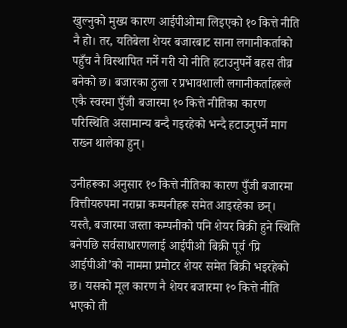खुल्नुको मुख्य कारण आईपीओमा लिइएको १० कित्ते नीति नै हो। तर, यतिबेला शेयर बजारबाट साना लगानीकर्ताको पहुँच नै विस्थापित गर्ने गरी यो नीति हटाउनुपर्ने बहस तीव्र बनेको छ। बजारका ठुला र प्रभावशाली लगानीकर्ताहरूले एकै स्वरमा पुँजी बजारमा १० कित्ते नीतिका कारण परिस्थिति असामान्य बन्दै गइरहेको भन्दै हटाउनुपर्ने माग राख्न थालेका हुन्।

उनीहरूका अनुसार १० कित्ते नीतिका कारण पुँजी बजारमा वित्तीयरुपमा नराम्रा कम्पनीहरू समेत आइरहेका छन्। यस्तै, बजारमा जस्ता कम्पनीको पनि शेयर बिक्री हुने स्थिति बनेपछि सर्वसाधारणलाई आईपीओ बिक्री पूर्व ‘प्रि आईपीओ’को नाममा प्रमोटर शेयर समेत बिक्री भइरहेको छ। यसको मूल कारण नै शेयर बजारमा १० कित्ते नीति भएको ती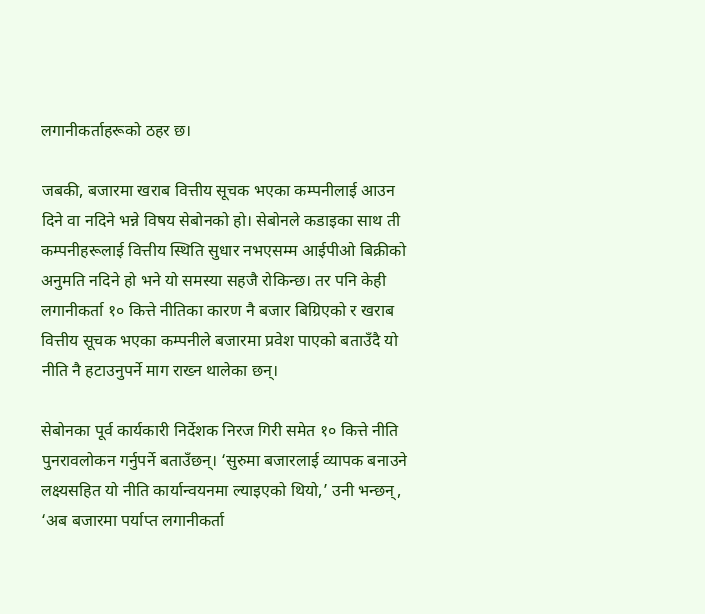लगानीकर्ताहरूको ठहर छ।

जबकी, बजारमा खराब वित्तीय सूचक भएका कम्पनीलाई आउन दिने वा नदिने भन्ने विषय सेबोनको हो। सेबोनले कडाइका साथ ती कम्पनीहरूलाई वित्तीय स्थिति सुधार नभएसम्म आईपीओ बिक्रीको अनुमति नदिने हो भने यो समस्या सहजै रोकिन्छ। तर पनि केही लगानीकर्ता १० कित्ते नीतिका कारण नै बजार बिग्रिएको र खराब वित्तीय सूचक भएका कम्पनीले बजारमा प्रवेश पाएको बताउँदै यो नीति नै हटाउनुपर्ने माग राख्न थालेका छन्।

सेबोनका पूर्व कार्यकारी निर्देशक निरज गिरी समेत १० कित्ते नीति पुनरावलोकन गर्नुपर्ने बताउँछन्। ‘सुरुमा बजारलाई व्यापक बनाउने लक्ष्यसहित यो नीति कार्यान्वयनमा ल्याइएको थियो,’ उनी भन्छन्, ‘अब बजारमा पर्याप्त लगानीकर्ता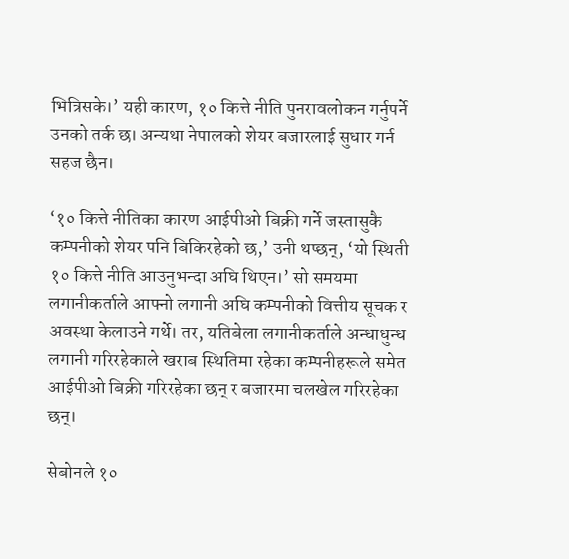भित्रिसके।’ यही कारण, १० कित्ते नीति पुनरावलोकन गर्नुपर्ने उनको तर्क छ। अन्यथा नेपालको शेयर बजारलाई सुधार गर्न सहज छैन।

‘१० कित्ते नीतिका कारण आईपीओ बिक्री गर्ने जस्तासुकै कम्पनीको शेयर पनि बिकिरहेको छ,’ उनी थप्छन्, ‘यो स्थिती १० कित्ते नीति आउनुभन्दा अघि थिएन।’ सो समयमा लगानीकर्ताले आफ्नो लगानी अघि कम्पनीको वित्तीय सूचक र अवस्था केलाउने गर्थे। तर, यतिबेला लगानीकर्ताले अन्धाधुन्ध लगानी गरिरहेकाले खराब स्थितिमा रहेका कम्पनीहरूले समेत आईपीओ बिक्री गरिरहेका छन् र बजारमा चलखेल गरिरहेका छन्।

सेबोनले १०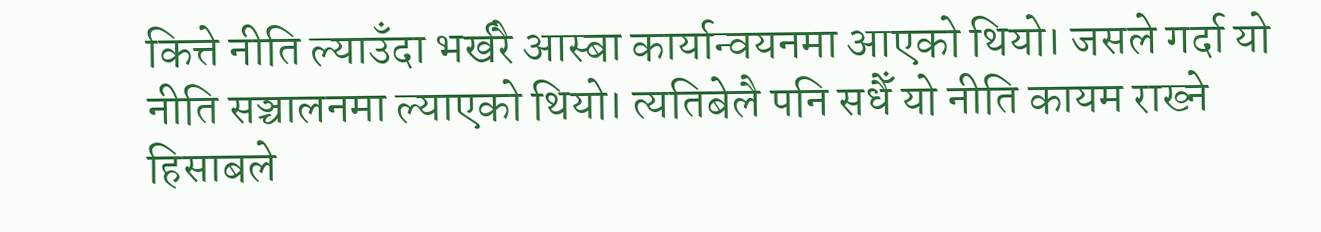कित्ते नीति ल्याउँदा भर्खरै आस्बा कार्यान्वयनमा आएको थियो। जसले गर्दा यो नीति सञ्चालनमा ल्याएको थियो। त्यतिबेलै पनि सधैँ यो नीति कायम राख्ने हिसाबले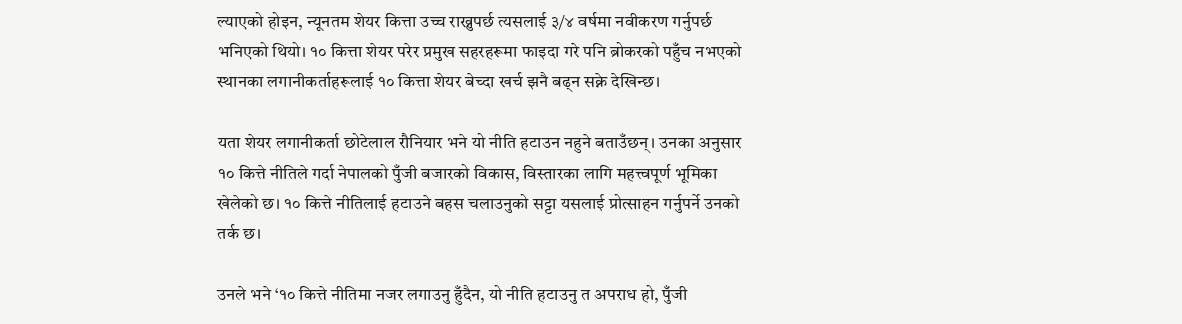ल्याएको होइन, न्यूनतम शेयर कित्ता उच्च राख्नुपर्छ त्यसलाई ३/४ वर्षमा नवीकरण गर्नुपर्छ भनिएको थियो। १० कित्ता शेयर परेर प्रमुख सहरहरूमा फाइदा गरे पनि ब्रोकरको पहुँच नभएको स्थानका लगानीकर्ताहरूलाई १० कित्ता शेयर बेच्दा खर्च झनै बढ्न सक्ने देखिन्छ।

यता शेयर लगानीकर्ता छोटेलाल रौनियार भने यो नीति हटाउन नहुने बताउँछन्। उनका अनुसार १० कित्ते नीतिले गर्दा नेपालको पुँजी बजारको विकास, विस्तारका लागि महत्त्वपूर्ण भूमिका खेलेको छ। १० कित्ते नीतिलाई हटाउने बहस चलाउनुको सट्टा यसलाई प्रोत्साहन गर्नुपर्ने उनको तर्क छ।

उनले भने ‘१० कित्ते नीतिमा नजर लगाउनु हुँदैन, यो नीति हटाउनु त अपराध हो, पुँजी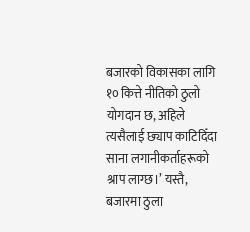बजारको विकासका लागि १० कित्ते नीतिको ठुलो योगदान छ, अहिले त्यसैलाई छ्याप काटिदिँदा साना लगानीकर्ताहरूको श्राप लाग्छ।’ यस्तै, बजारमा ठुला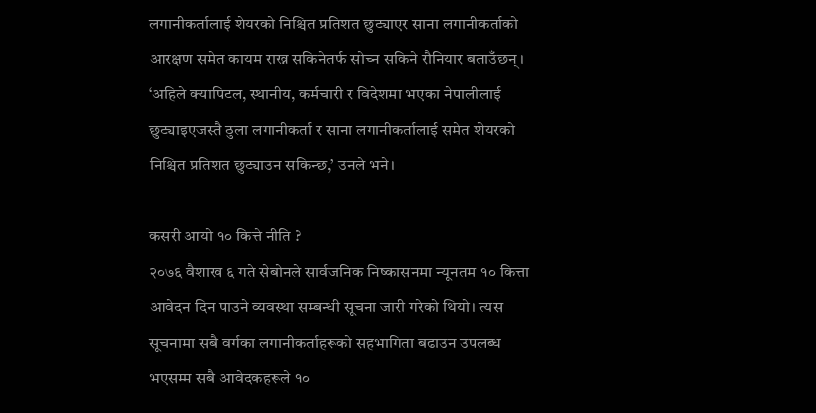लगानीकर्तालाई शेयरको निश्चित प्रतिशत छुट्याएर साना लगानीकर्ताको आरक्षण समेत कायम राख्न सकिनेतर्फ सोच्न सकिने रौनियार बताउँछन्। ‘अहिले क्यापिटल, स्थानीय, कर्मचारी र विदेशमा भएका नेपालीलाई छुट्याइएजस्तै ठुला लगानीकर्ता र साना लगानीकर्तालाई समेत शेयरको निश्चित प्रतिशत छुट्याउन सकिन्छ,’ उनले भने।

कसरी आयो १० कित्ते नीति ?
२०७६ वैशाख ६ गते सेबोनले सार्वजनिक निष्कासनमा न्यूनतम १० कित्ता आवेदन दिन पाउने व्यवस्था सम्बन्धी सूचना जारी गरेको थियो। त्यस सूचनामा सबै वर्गका लगानीकर्ताहरूको सहभागिता बढाउन उपलब्ध भएसम्म सबै आवेदकहरूले १०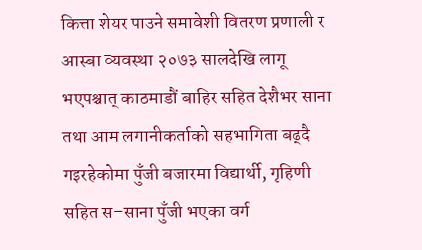कित्ता शेयर पाउने समावेशी वितरण प्रणाली र आस्बा व्यवस्था २०७३ सालदेखि लागू भएपश्चात् काठमाडौं बाहिर सहित देशैभर साना तथा आम लगानीकर्ताको सहभागिता बढ्दै गइरहेकोमा पुँजी बजारमा विद्यार्थी, गृहिणी सहित स–साना पुँजी भएका वर्ग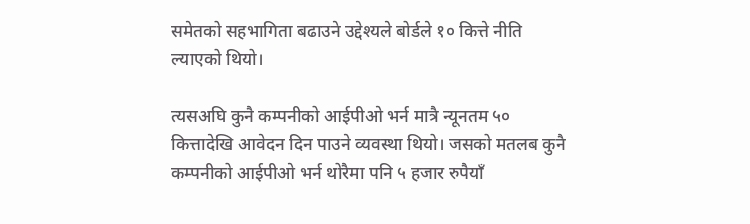समेतको सहभागिता बढाउने उद्देश्यले बोर्डले १० कित्ते नीति ल्याएको थियो।

त्यसअघि कुनै कम्पनीको आईपीओ भर्न मात्रै न्यूनतम ५० कित्तादेखि आवेदन दिन पाउने व्यवस्था थियो। जसको मतलब कुनै कम्पनीको आईपीओ भर्न थोरैमा पनि ५ हजार रुपैयाँ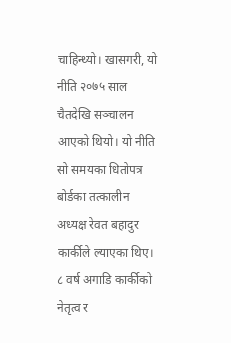चाहिन्थ्यो। खासगरी, यो नीति २०७५ साल चैतदेखि सञ्चालन आएको थियो। यो नीति सो समयका धितोपत्र बोर्डका तत्कालीन अध्यक्ष रेवत बहादुर कार्कीले ल्याएका थिए। ८ वर्ष अगाडि कार्कीको नेतृत्व र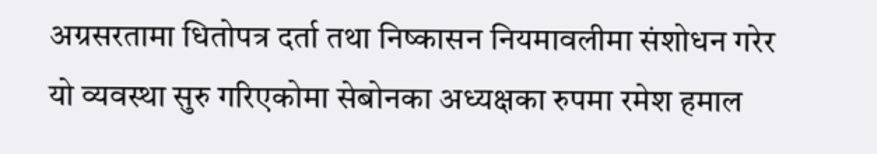अग्रसरतामा धितोपत्र दर्ता तथा निष्कासन नियमावलीमा संशोधन गरेर यो व्यवस्था सुरु गरिएकोमा सेबोनका अध्यक्षका रुपमा रमेश हमाल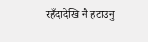रहँदादेखि नै हटाउनु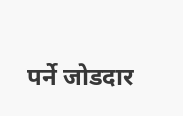पर्ने जोडदार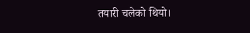तयारी चलेको थियो।